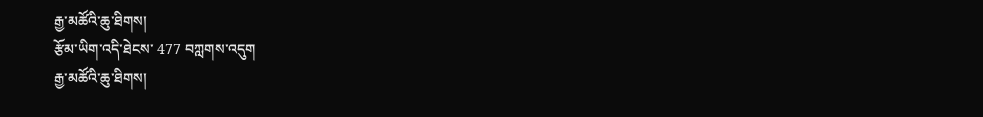རྒྱ་མཚོའི་ཆུ་ཐིགས།
རྩོམ་ཡིག་འདི་ཐེངས་ 477 བཀླགས་འདུག
རྒྱ་མཚོའི་ཆུ་ཐིགས།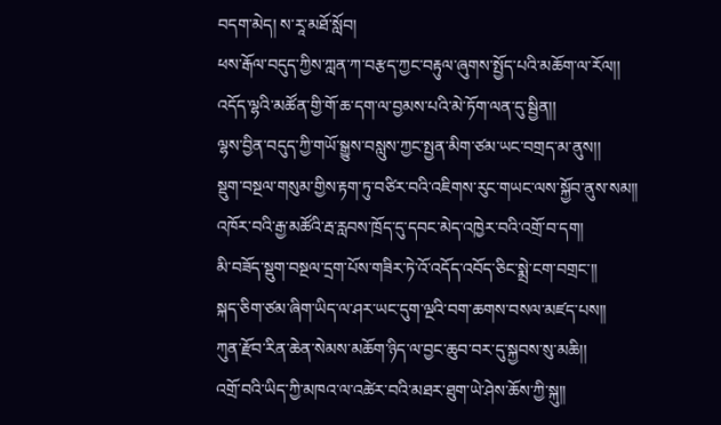བདག་མེད། ས་རཱ་མཐོ་སློབ།
ཕས་རྒོལ་བདུད་ཀྱིས་ཀླན་ཀ་བརྩད་ཀྱང་བརྟུལ་ཞུགས་སྤྱོད་པའི་མཆོག་ལ་རོལ།།
འདོད་ལྷའི་མཚོན་གྱི་གོ་ཆ་དག་ལ་བྱམས་པའི་མེ་ཏོག་ལན་དུ་སྦྱིན།།
ལྷས་བྱིན་བདུད་ཀྱི་གཡོ་སྒྱུས་བསླུས་ཀྱང་སྤྱན་མིག་ཙམ་ཡང་བགྲད་མ་ནུས།།
སྡུག་བསྔལ་གསུམ་གྱིས་རྟག་ཏུ་བཙིར་བའི་འཇིགས་རུང་གཡང་ལས་སྐྱོབ་ནུས་སམ།།
འཁོར་བའི་རྒྱ་མཚོའི་རྦ་རླབས་ཁྲོད་དུ་དབང་མེད་འཁྱེར་བའི་འགྲོ་བ་དག།
མི་བཟོད་སྡུག་བསྔལ་དྲག་པོས་གཟིར་ཏེ་འོ་འདོད་འབོད་ཅིང་སྨྲེ་ངག་བགྲང་།།
སྐད་ཅིག་ཙམ་ཞིག་ཡིད་ལ་ཤར་ཡང་དུག་ལྔའི་བག་ཆགས་བསལ་མཛད་པས།།
ཀུན་རྫོབ་རིན་ཆེན་སེམས་མཆོག་ཉིད་ལ་བྱང་ཆུབ་བར་དུ་སྐྱབས་སུ་མཆི།།
འགྲོ་བའི་ཡིད་ཀྱི་མཁའ་ལ་འཚེར་བའི་མཐར་ཐུག་ཡེ་ཤེས་ཆོས་ཀྱི་སྐུ།།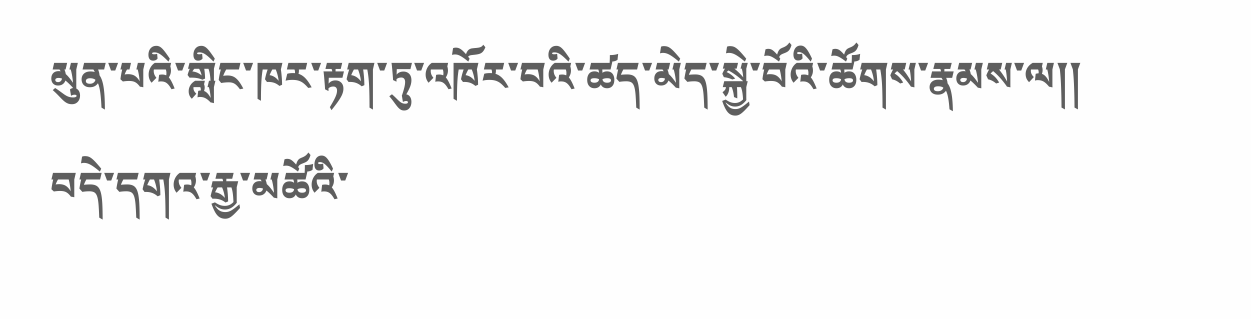མུན་པའི་གླིང་ཁར་རྟག་ཏུ་འཁོར་བའི་ཚད་མེད་སྐྱེ་བོའི་ཚོགས་རྣམས་ལ།།
བདེ་དགའ་རྒྱ་མཚོའི་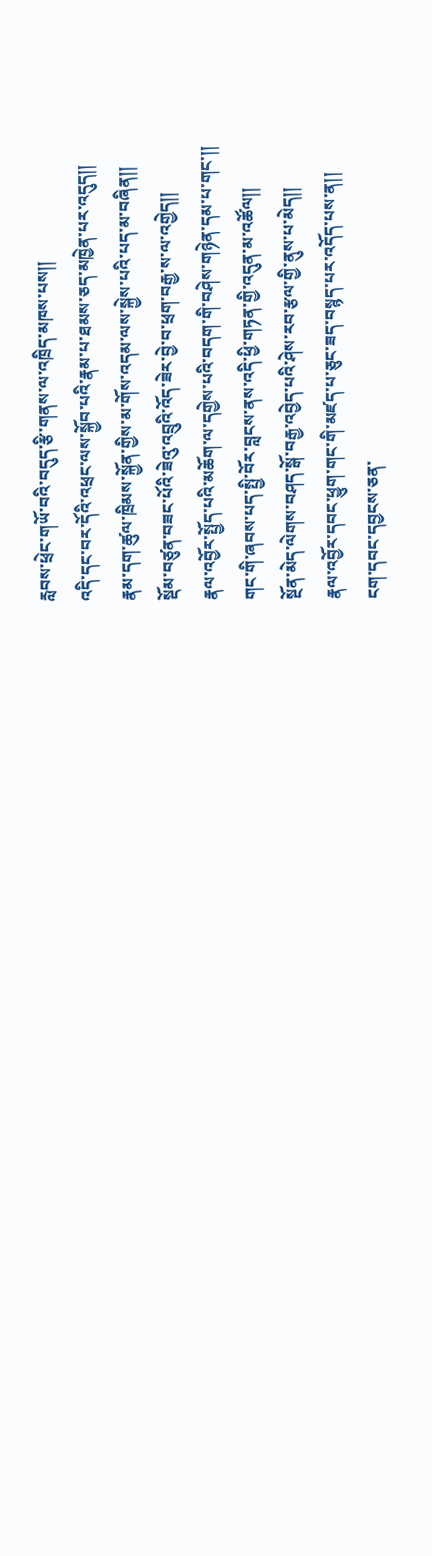རླབས་ཕྲེང་གཡོ་བའི་བདུད་རྩི་གནས་ལ་འཁྲིད་མཁས་པས།།
འདི་དང་བར་དོའི་འཕྲང་ལས་སྐྱོབ་པའི་རྣམ་པ་ཐམས་ཅད་མཁྱེན་པར་འདུད།།
རྣམ་དག་ཚུལ་ཁྲིམས་སྐྱོན་གྱིས་མ་གོས་འདམ་ལས་སྐྱེས་པའི་པད་མ་བཞིན།།
སྡོམ་བཙུན་བཟང་པོའི་ཟེའུ་འབྲུའི་འོད་ཟེར་བྱེ་བ་ཕྲག་བརྒྱ་ས་ལ་འགྱེད།།
རྣལ་འབྱོར་སྤྱོད་པའི་མཆོག་ལ་དགྱེས་པའི་བདག་གི་བཤེས་གཉེན་དམ་པ་གང་།།
གང་གི་ཞབས་པད་སྤྱི་བོར་བླངས་ནས་འདི་ཕྱི་གཏན་གྱི་འདུན་མ་འཚོལ།།
སྔོན་མེད་ལེགས་བཤད་སྒོ་བརྒྱ་འབྱེད་པའི་ཤེས་རབ་རྩལ་གྱི་ནུས་པ་མེད།།
རྣལ་འབྱོར་དབང་ཕྱུག་གང་གི་མཛད་པ་ཅུང་ཟད་བསྙད་པར་འདོད་པས་ན།།
ངག་དབང་དབྱངས་ཅན་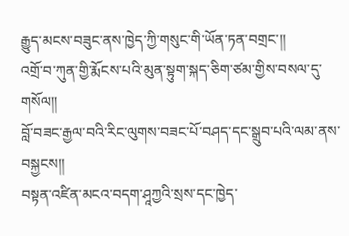རྒྱུད་མངས་བཟུང་ནས་ཁྱེད་ཀྱི་གསུང་གི་ཡོན་ཏན་བགྲང་།།
འགྲོ་བ་ཀུན་གྱི་རྨོངས་པའི་མུན་སྟུག་སྐད་ཅིག་ཙམ་གྱིས་བསལ་དུ་གསོལ།།
བློ་བཟང་རྒྱལ་བའི་རིང་ལུགས་བཟང་པོ་བཤད་དང་སྒྲུབ་པའི་ལམ་ནས་བསྐྱངས།།
བསྟན་འཛིན་མངའ་བདག་ཤཱཀྱའི་སྲས་དང་ཁྱེད་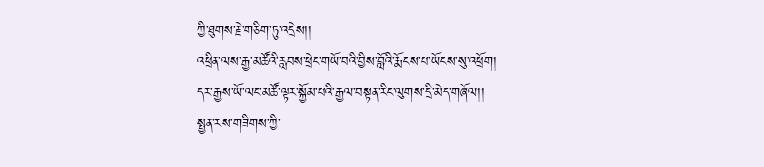ཀྱི་ཐུགས་རྗེ་གཅིག་ཏུ་འདྲེས།།
འཕྲིན་ལས་རྒྱ་མཚོའི་རླབས་ཕྲེང་གཡོ་བའི་བྱིས་བློའི་རྨོངས་པ་ཡོངས་སུ་འཕྲོག།
དར་རྒྱས་ཡོ་ལང་མཚོ་ལྟར་སྐྱོམ་པའི་རྒྱལ་བསྟན་རིང་ལུགས་དྲི་མེད་གཞོལ།།
སྤྱན་རས་གཟིགས་ཀྱི་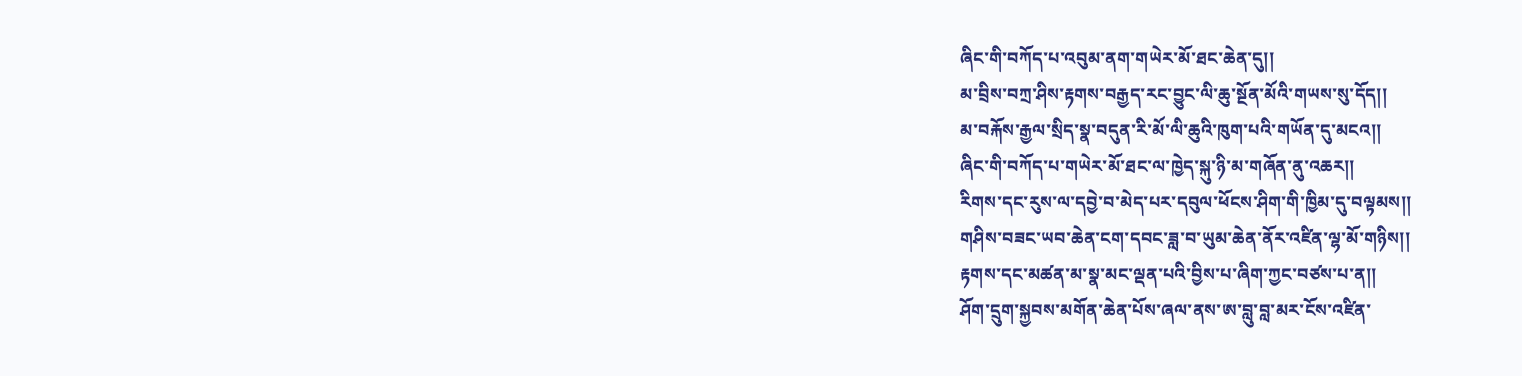ཞིང་གི་བཀོད་པ་འབུམ་ནག་གཡེར་མོ་ཐང་ཆེན་དུ།།
མ་བྲིས་བཀྲ་ཤིས་རྟགས་བརྒྱད་རང་བྱུང་ལི་ཆུ་སྔོན་མོའི་གཡས་སུ་དོད།།
མ་བརྐོས་རྒྱལ་སྲིད་སྣ་བདུན་རི་མོ་ལི་ཆུའི་ཁུག་པའི་གཡོན་དུ་མངའ།།
ཞིང་གི་བཀོད་པ་གཡེར་མོ་ཐང་ལ་ཁྱེད་སྐུ་ཉི་མ་གཞོན་ནུ་འཆར།།
རིགས་དང་རུས་ལ་དབྱེ་བ་མེད་པར་དབུལ་ཕོངས་ཤིག་གི་ཁྱིམ་དུ་བལྟམས།།
གཤིས་བཟང་ཡབ་ཆེན་ངག་དབང་ཟླ་བ་ཡུམ་ཆེན་ནོར་འཛིན་ལྷ་མོ་གཉིས།།
རྟགས་དང་མཚན་མ་སྣ་མང་ལྡན་པའི་བྱིས་པ་ཞིག་ཀྱང་བཙས་པ་ན།།
ཤོག་དྲུག་སྐྱབས་མགོན་ཆེན་པོས་ཞལ་ནས་ཨ་བླུ་བླ་མར་ངོས་འཛིན་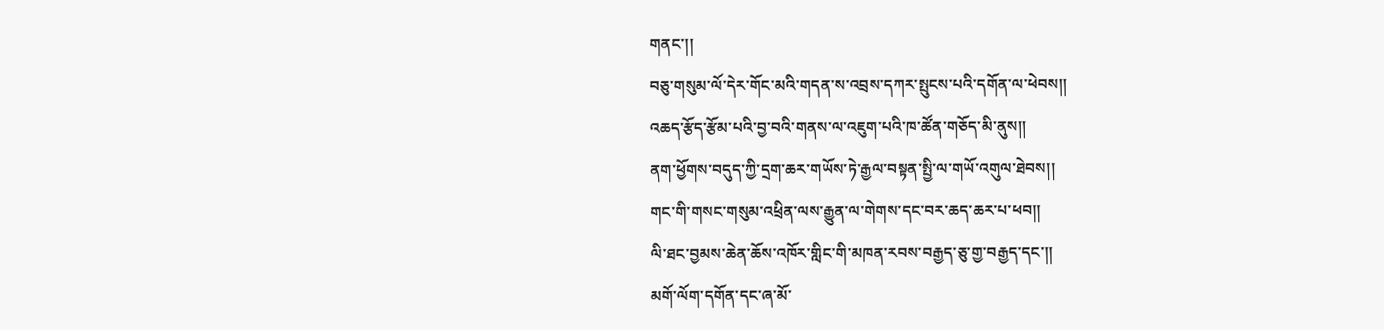གནང་།།
བཅུ་གསུམ་ལོ་དེར་གོང་མའི་གདན་ས་འབྲས་དཀར་སྤུངས་པའི་དགོན་ལ་ཕེབས།།
འཆད་རྩོད་རྩོམ་པའི་བྱ་བའི་གནས་ལ་འཇུག་པའི་ཁ་ཚོན་གཅོད་མི་ནུས།།
ནག་ཕྱོགས་བདུད་ཀྱི་དྲག་ཆར་གཡོས་ཏེ་རྒྱལ་བསྟན་སྤྱི་ལ་གཡོ་འགུལ་ཐེབས།།
གང་གི་གསང་གསུམ་འཕྲིན་ལས་རྒྱུན་ལ་གེགས་དང་བར་ཆད་ཆར་པ་ཕབ།།
ལི་ཐང་བྱམས་ཆེན་ཆོས་འཁོར་གླིང་གི་མཁན་རབས་བརྒྱད་ཅུ་གྱ་བརྒྱད་དང་།།
མགོ་ལོག་དགོན་དང་ཞ་མོ་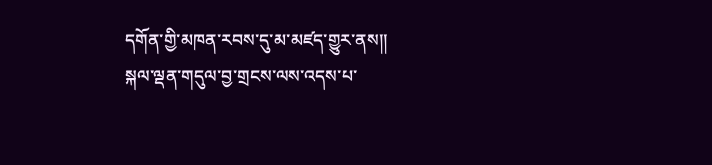དགོན་གྱི་མཁན་རབས་དུ་མ་མཛད་གྱུར་ནས།།
སྐལ་ལྡན་གདུལ་བྱ་གྲངས་ལས་འདས་པ་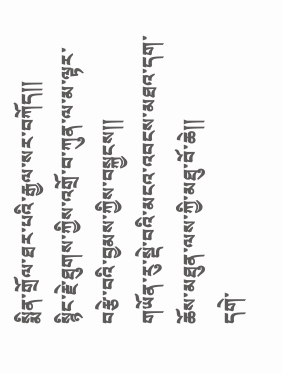སྨིན་གྲོལ་ཐར་པའི་རྒྱལ་སར་བཀོད།།
སྙིང་རྗེ་ཐུགས་ཀྱིས་འགྲོ་བ་ཀུན་ལ་མ་ལྟར་བརྩེ་བའི་བྱམས་ཀྱིས་བསྐྱངས།།
གཡོན་རུ་སྡེ་བའི་མངའ་འབངས་མཐའ་དག་ཆོས་མཐུན་ལས་ཀྱི་མཐུ་བོ་ཆེ།།
དགེ་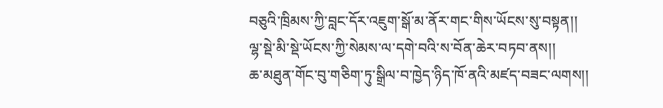བཅུའི་ཁྲིམས་ཀྱི་བླང་དོར་འཇུག་སྒོ་མ་ནོར་གང་གིས་ཡོངས་སུ་བསྟན།།
ལྷ་སྡེ་མི་སྡེ་ཡོངས་ཀྱི་སེམས་ལ་དགེ་བའི་ས་བོན་ཆེར་བཏབ་ནས།།
ཆ་མཐུན་གོང་བུ་གཅིག་ཏུ་སྒྲིལ་བ་ཁྱེད་ཉིད་ཁོ་ནའི་མཛད་བཟང་ལགས།།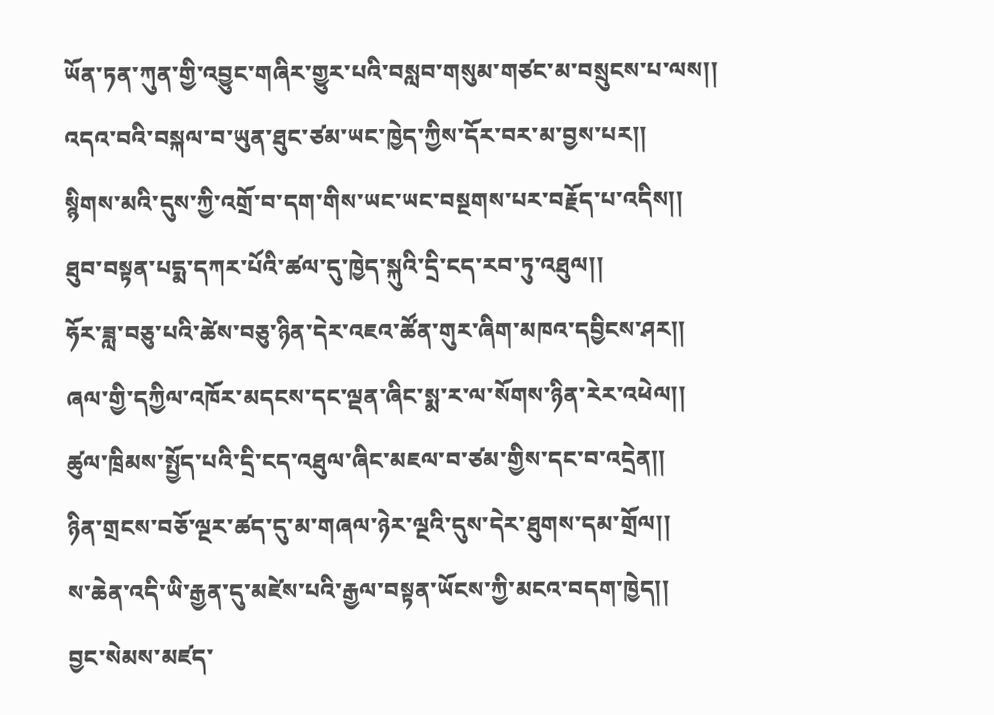ཡོན་ཏན་ཀུན་གྱི་འབྱུང་གཞིར་གྱུར་པའི་བསླབ་གསུམ་གཙང་མ་བསྲུངས་པ་ལས།།
འདའ་བའི་བསྐལ་བ་ཡུན་ཐུང་ཙམ་ཡང་ཁྱེད་ཀྱིས་དོར་བར་མ་བྱས་པར།།
སྙིགས་མའི་དུས་ཀྱི་འགྲོ་བ་དག་གིས་ཡང་ཡང་བསྔགས་པར་བརྗོད་པ་འདིས།།
ཐུབ་བསྟན་པདྨ་དཀར་པོའི་ཚལ་དུ་ཁྱེད་སྐུའི་དྲི་ངད་རབ་ཏུ་འཐུལ།།
ཧོར་ཟླ་བཅུ་པའི་ཚེས་བཅུ་ཉིན་དེར་འཇའ་ཚོན་གུར་ཞིག་མཁའ་དབྱིངས་ཤར།།
ཞལ་གྱི་དཀྱིལ་འཁོར་མདངས་དང་ལྡན་ཞིང་སྨ་ར་ལ་སོགས་ཉིན་རེར་འཕེལ།།
ཚུལ་ཁྲིམས་སྤྱོད་པའི་དྲི་ངད་འཐུལ་ཞིང་མཇལ་བ་ཙམ་གྱིས་དང་བ་འདྲེན།།
ཉིན་གྲངས་བཅོ་ལྔར་ཚད་དུ་མ་གཞལ་ཉེར་ལྔའི་དུས་དེར་ཐུགས་དམ་གྲོལ།།
ས་ཆེན་འདི་ཡི་རྒྱན་དུ་མཛེས་པའི་རྒྱལ་བསྟན་ཡོངས་ཀྱི་མངའ་བདག་ཁྱེད།།
བྱང་སེམས་མཛད་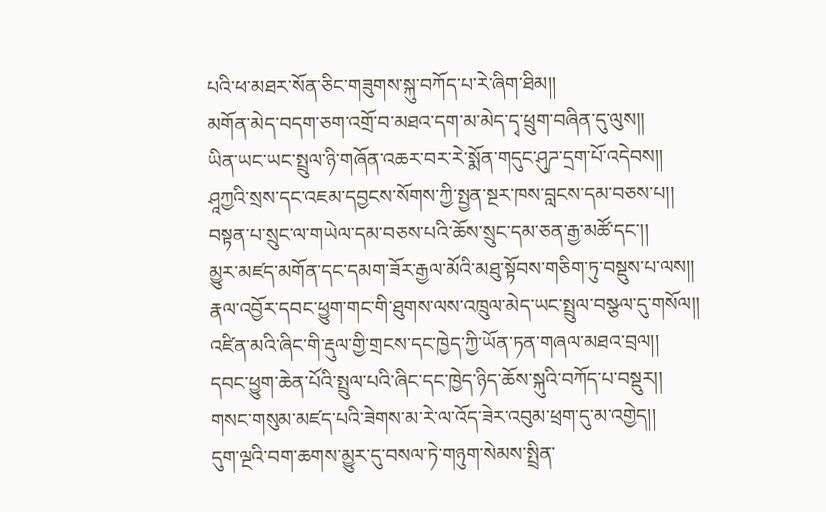པའི་ཕ་མཐར་སོན་ཅིང་གཟུགས་སྐུ་བཀོད་པ་རེ་ཞིག་ཐིམ།།
མགོན་མེད་བདག་ཅག་འགྲོ་བ་མཐའ་དག་མ་མེད་དྭ་ཕྲུག་བཞིན་དུ་ལུས།།
ཡིན་ཡང་ཡང་སྤྲུལ་ཉི་གཞོན་འཆར་བར་རེ་སྨོན་གདུང་ཤུཌ་དྲག་པོ་འདེབས།།
ཤཱཀྱའི་སྲས་དང་འཇམ་དབྱངས་སོགས་ཀྱི་སྤྱན་སྔར་ཁས་བླངས་དམ་བཅས་པ།།
བསྟན་པ་སྲུང་ལ་གཡེལ་དམ་བཅས་པའི་ཆོས་སྲུང་དམ་ཅན་རྒྱ་མཚོ་དང་།།
མྱུར་མཛད་མགོན་དང་དམག་ཟོར་རྒྱལ་མོའི་མཐུ་སྟོབས་གཅིག་ཏུ་བསྡུས་པ་ལས།།
རྣལ་འབྱོར་དབང་ཕྱུག་གང་གི་ཐུགས་ལས་འཁྲུལ་མེད་ཡང་སྤྲུལ་བསྩལ་དུ་གསོལ།།
འཛིན་མའི་ཞིང་གི་རྡུལ་གྱི་གྲངས་དང་ཁྱེད་ཀྱི་ཡོན་ཏན་གཞལ་མཐའ་བྲལ།།
དབང་ཕྱུག་ཆེན་པོའི་སྤྲུལ་པའི་ཞིང་དང་ཁྱེད་ཉིད་ཆོས་སྐུའི་བཀོད་པ་བསྡུར།།
གསང་གསུམ་མཛད་པའི་ཟེགས་མ་རེ་ལ་འོད་ཟེར་འབུམ་ཕྲག་དུ་མ་འགྱེད།།
དུག་ལྔའི་བག་ཆགས་མྱུར་དུ་བསལ་ཏེ་གཉུག་སེམས་སྤྲིན་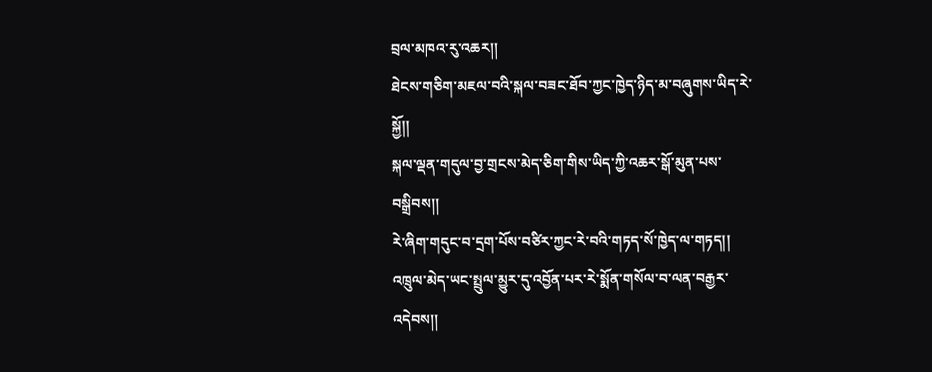བྲལ་མཁའ་རུ་འཆར།།
ཐེངས་གཅིག་མཇལ་བའི་སྐལ་བཟང་ཐོབ་ཀྱང་ཁྱེད་ཉིད་མ་བཞུགས་ཡིད་རེ་སྐྱོ།།
སྐལ་ལྡན་གདུལ་བྱ་གྲངས་མེད་ཅིག་གིས་ཡིད་ཀྱི་འཆར་སྒོ་མུན་པས་བསྒྲིབས།།
རེ་ཞིག་གདུང་བ་དྲག་པོས་བཙིར་ཀྱང་རེ་བའི་གཏད་སོ་ཁྱེད་ལ་གཏད།།
འཁྲུལ་མེད་ཡང་སྤྲུལ་མྱུར་དུ་འབྱོན་པར་རེ་སྨོན་གསོལ་བ་ལན་བརྒྱར་འདེབས།།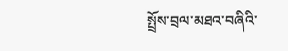སྤྲོས་བྲལ་མཐའ་བཞིའི་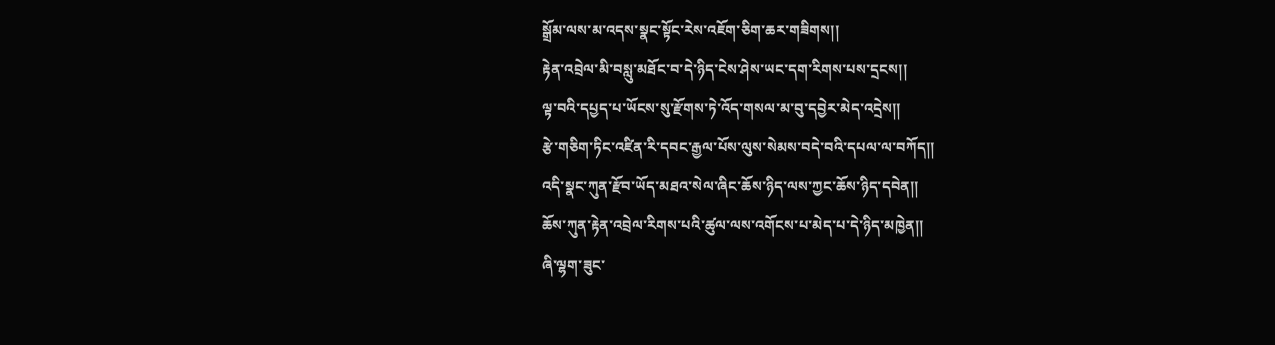སྒྲོམ་ལས་མ་འདས་སྣང་སྟོང་རེས་འཇོག་ཅིག་ཆར་གཟིགས།།
རྟེན་འབྲེལ་མི་བསླུ་མཐོང་བ་དེ་ཉིད་ངེས་ཤེས་ཡང་དག་རིགས་པས་དྲངས།།
ལྟ་བའི་དཔྱད་པ་ཡོངས་སུ་རྫོགས་ཏེ་འོད་གསལ་མ་བུ་དབྱེར་མེད་འདྲེས།།
རྩེ་གཅིག་ཏིང་འཛིན་རི་དབང་རྒྱལ་པོས་ལུས་སེམས་བདེ་བའི་དཔལ་ལ་བཀོད།།
འདི་སྣང་ཀུན་རྫོབ་ཡོད་མཐའ་སེལ་ཞིང་ཆོས་ཉིད་ལས་ཀྱང་ཆོས་ཉིད་དབེན།།
ཆོས་ཀུན་རྟེན་འབྲེལ་རིགས་པའི་ཚུལ་ལས་འགོངས་པ་མེད་པ་དེ་ཉིད་མཁྱེན།།
ཞི་ལྷག་ཟུང་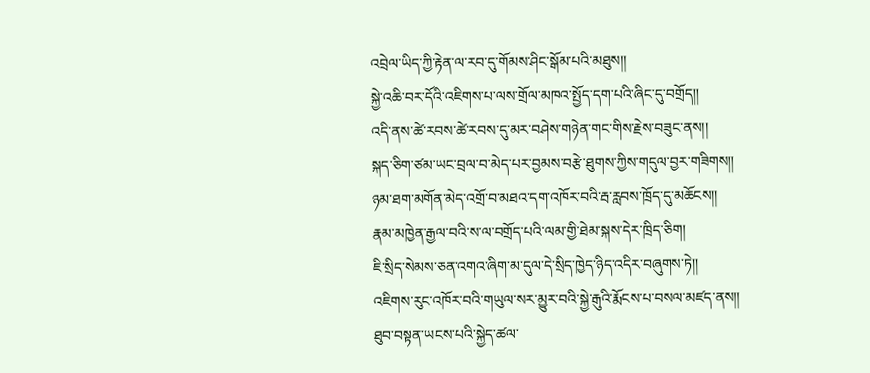འབྲེལ་ཡིད་ཀྱི་རྟེན་ལ་རབ་དུ་གོམས་ཤིང་སྒོམ་པའི་མཐུས།།
སྐྱེ་འཆི་བར་དོའི་འཇིགས་པ་ལས་གྲོལ་མཁའ་སྤྱོད་དག་པའི་ཞིང་དུ་བགྲོད།།
འདི་ནས་ཚེ་རབས་ཚེ་རབས་དུ་མར་བཤེས་གཉེན་གང་གིས་རྗེས་བཟུང་ནས།།
སྐད་ཅིག་ཙམ་ཡང་བྲལ་བ་མེད་པར་བྱམས་བརྩེ་ཐུགས་ཀྱིས་གདུལ་བྱར་གཟིགས།།
ཉམ་ཐག་མགོན་མེད་འགྲོ་བ་མཐའ་དག་འཁོར་བའི་རྦ་རླབས་ཁྲོད་དུ་མཆོངས།།
རྣམ་མཁྱེན་རྒྱལ་བའི་ས་ལ་བགྲོད་པའི་ལམ་གྱི་ཐེམ་སྐས་དེར་ཁྲིད་ཅིག།
ཇི་སྲིད་སེམས་ཅན་འགའ་ཞིག་མ་དུལ་དེ་སྲིད་ཁྱེད་ཉིད་འདིར་བཞུགས་ཏེ།།
འཇིགས་རུང་འཁོར་བའི་གཡུལ་སར་མྱུར་བའི་སྐྱེ་རྒུའི་རྨོངས་པ་བསལ་མཛད་ནས།།
ཐུབ་བསྟན་ཡངས་པའི་སྐྱེད་ཚལ་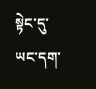སྟེང་དུ་ཡང་དག་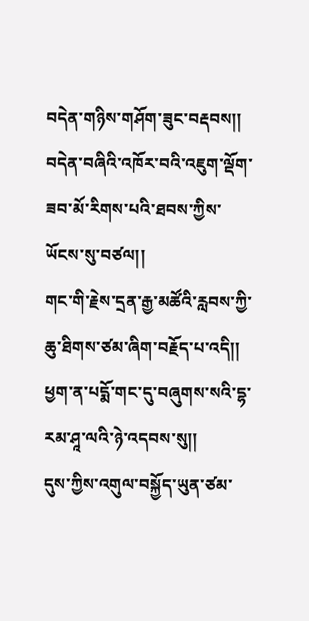བདེན་གཉིས་གཤོག་ཟུང་བརྡབས།།
བདེན་བཞིའི་འཁོར་བའི་འཇུག་ལྡོག་ཟབ་མོ་རིགས་པའི་ཐབས་ཀྱིས་ཡོངས་སུ་བཙལ།།
གང་གི་རྗེས་དྲན་རྒྱ་མཚོའི་རླབས་ཀྱི་ཆུ་ཐིགས་ཙམ་ཞིག་བརྗོད་པ་འདི།།
ཕྱག་ན་པདྨོ་གང་དུ་བཞུགས་སའི་དྷ་རམ་ཤཱ་ལའི་ཉེ་འདབས་སུ།།
དུས་ཀྱིས་འགུལ་བསྐྱོད་ཡུན་ཙམ་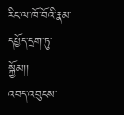རིང་ལ་ཁོ་བོའི་རྣམ་དཔྱོད་དྲག་ཏུ་སྐྱོམ།།
འབད་འབུངས་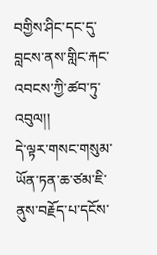བགྱིས་ཤིང་དང་དུ་བླངས་ནས་གླིང་རྐང་འབངས་ཀྱི་ཚབ་ཏུ་འབུལ།།
དེ་ལྟར་གསང་གསུམ་ཡོན་ཏན་ཆ་ཙམ་ཇི་ནུས་བརྗོད་པ་དངོས་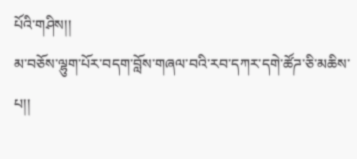པོའི་གཤིས།།
མ་བཅོས་ལྷུག་པོར་བདག་བློས་གཞལ་བའི་རབ་དཀར་དགེ་ཚོཌ་ཅི་མཆིས་པ།།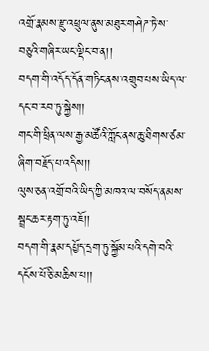འགྲོ་རྣམས་རྫུ་འཕྲུལ་ནུས་མཐུར་གཤེཌ་ཏེ་ས་བཅུའི་གཞིར་ཡང་ལྡིང་བ་ན།།
བདག་གི་འདོད་དོན་གཏིང་ནས་འགྲུབ་པས་ཡིད་ལ་དང་བ་རབ་ཏུ་སྐྱེས།།
གང་གི་ཕྲིན་ལས་རྒྱ་མཚོའི་ཀློང་ནས་ཆུ་ཐིགས་ཙམ་ཞིག་བརྗོད་པ་འདིས།།
ལུས་ཅན་འགྲོ་བའི་ཡིད་ཀྱི་མཁའ་ལ་བསོད་ནམས་སྦྲང་ཆར་རྟག་ཏུ་འཇོ།།
བདག་གི་རྣམ་དཔྱོད་དྲག་ཏུ་སྐྱོམ་པའི་དགེ་བའི་དངོས་པོ་ཅི་མཆིས་པ།།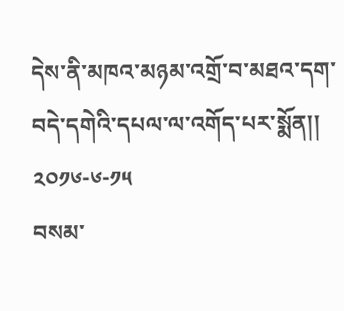དེས་ནི་མཁའ་མཉམ་འགྲོ་བ་མཐའ་དག་བདེ་དགེའི་དཔལ་ལ་འགོད་པར་སྨོན།། ༢༠༡༦-༦-༡༥
བསམ་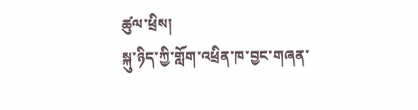ཚུལ་ཕྲིས།
སྐུ་ཉིད་ཀྱི་གློག་འཕྲིན་ཁ་བྱང་གཞན་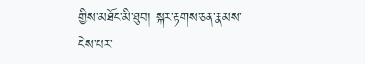གྱིས་མཐོང་མི་ཐུབ། སྐར་རྟགས་ཅན་རྣམས་ངེས་པར་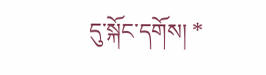དུ་སྐོང་དགོས། *